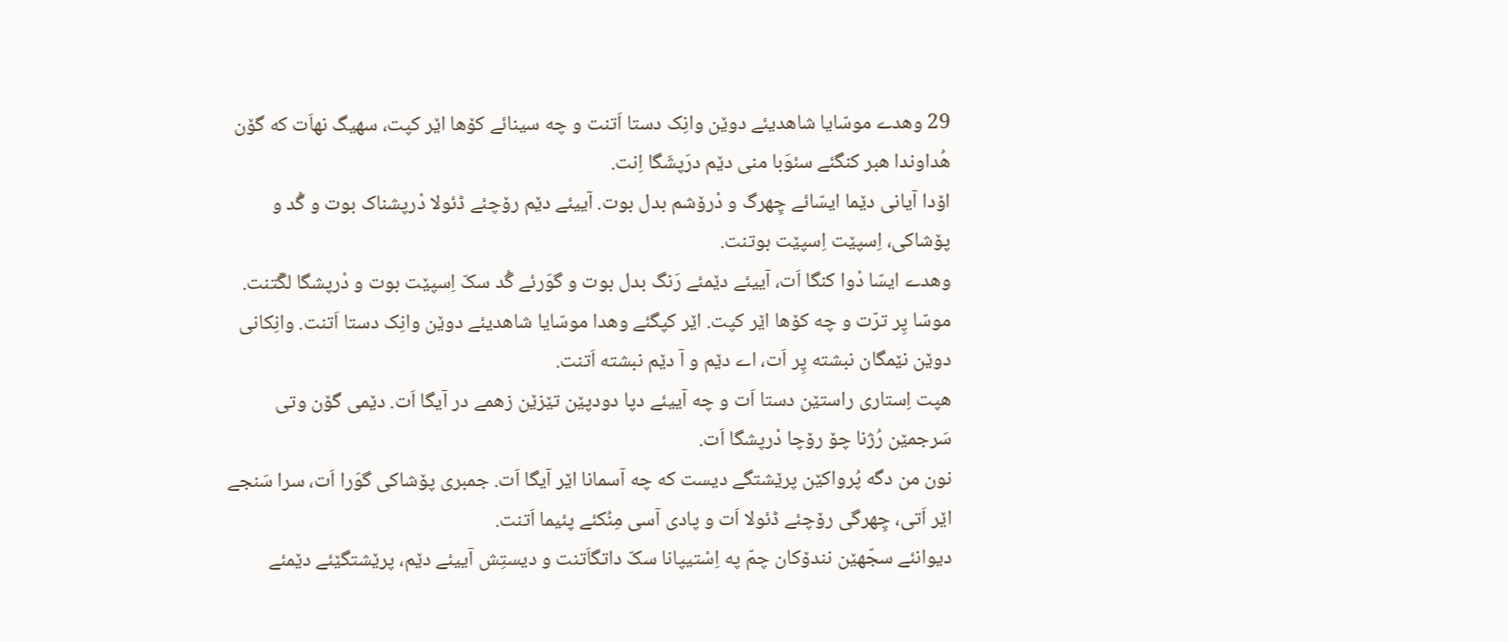29 وهدے موسّایا شاهدیئے دوێن وانِک دستا اَتنت و چه سینائے کۆها اێر کپت، سهیگ نهاَت که گۆن هُداوندا هبر کنگئے سئوَبا منی دێم درَپشَگا اِنت.
اۆدا آیانی دێما ایسّائے چِهرگ و دْرۆشم بدل بوت. آییئے دێم رۆچئے ڈئولا دْرپشناک بوت و گُد و پۆشاکی، اِسپێت اِسپێت بوتنت.
وهدے ایسّا دْوا کنگا اَت، آییئے دێمئے رَنگ بدل بوت و گوَرئے گُد سکّ اِسپێت بوت و دْرپشگا لگّتنت.
موسّا پِر ترّت و چه کۆها اێر کپت. اێر کپگئے وهدا موسّایا شاهدیئے دوێن وانِک دستا اَتنت. وانِکانی دوێن نێمگان نبشته پِر اَت، اے دێم و آ دێم نبشته اَتنت.
هپت اِستاری راستێن دستا اَت و چه آییئے دپا دودپێن تێزێن زهمے در آیگا اَت. دێمی گۆن وتی سَرجمێن رُژنا چۆ رۆچا دْرپشگا اَت.
نون من دگه پُرواکێن پرێشتگے دیست که چه آسمانا اێر آیگا اَت. جمبری پۆشاکی گوَرا اَت، سرا سَنجے اێر اَتی، چِهرگی رۆچئے ڈئولا اَت و پادی آسی مِنُکئے پئیما اَتنت.
دیوانئے سجّهێن نندۆکان چمّ په اِسْتیپانا سکّ داتگاَتنت و دیستِش آییئے دێم، پرێشتگێئے دێمئے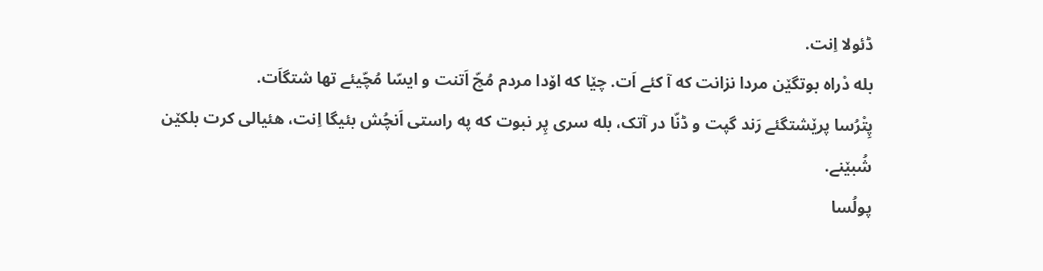ڈئولا اِنت.
بله دْراه بوتگێن مردا نزانت که آ کئے اَت. چێا که اۆدا مردم مُچّ اَتنت و ایسّا مُچّیئے تها شتگاَت.
پِتْرُسا پرێشتگئے رَند گپت و ڈنّا در آتک، بله سری پِر نبوت که په راستی اَنچُش بئیگا اِنت، هئیالی کرت بلکێن شُبێنے.
پولُسا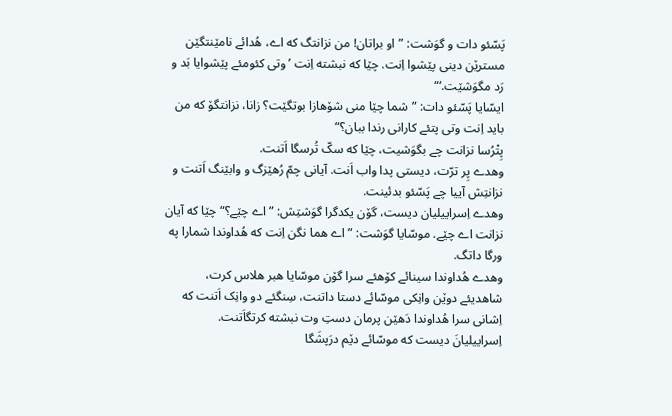پَسّئو دات و گوَشت: ”او براتان! من نزانتگ که اے، هُدائے نامێنتگێن مسترێن دینی پێشوا اِنت. چێا که نبشته اِنت ’وتی کئومئے پێشوایا بَد و رَد مگوَشێت.‘“
ایسّایا پَسّئو دات: ”شما چێا منی شۆهازا بوتگێت؟ زانا، نزانتگۆ که من باید اِنت وتی پتئے کارانی رندا ببان؟“
پِتْرُسا نزانت چے بگوَشیت، چێا که سکّ تُرسگا اَتنت.
وهدے پِر ترّت، دیستی پدا واب اَنت. آیانی چمّ رُهێزگ و وابێنگ اَتنت و نزانتِش آییا چے پَسّئو بدئینت.
وهدے اِسراییلیان دیست، گۆن یکدگرا گوَشتِش: ”اے چێے؟“ چێا که آیان نزانت اے چێے. موسّایا گوَشت: ”اے هما نگن اِنت که هُداوندا شمارا په ورگا داتگ.
وهدے هُداوندا سینائے کۆهئے سرا گۆن موسّایا هبر هلاس کرت، شاهدیئے دوێن وانِکی موسّائے دستا داتنت، سِنگئے دو وانِک اَتنت که اِشانی سرا هُداوندا دَهێن پرمان دستِ وت نبشته کرتگاَتنت.
اِسراییلیانَ دیست که موسّائے دێم درَپشَگا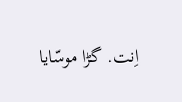اِنت. گڑا موسّایا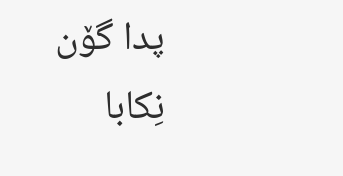پدا گۆن نِکابا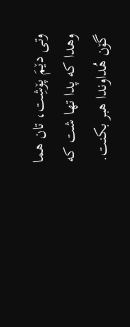وتی دێمَ پۆشِت، تان هما وهدا که پدا تها شت که گۆن هُداوندا هبر بکنت.